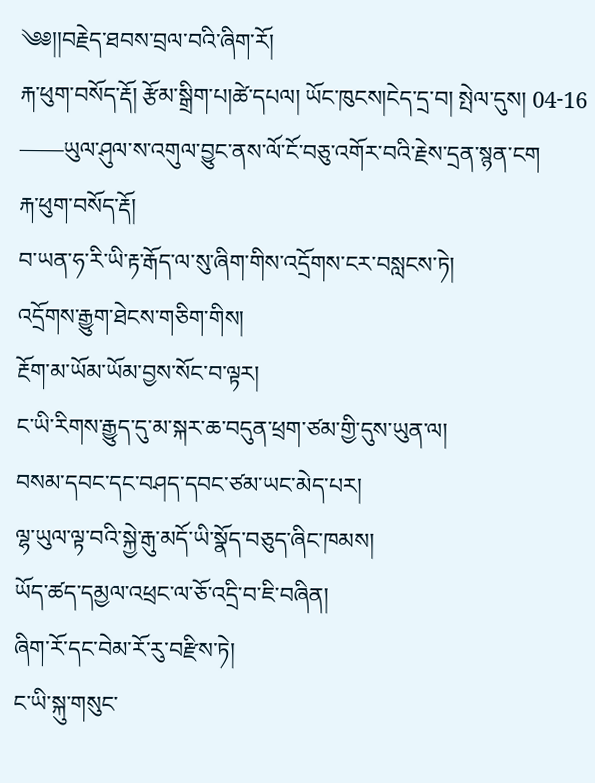༄༅།།བརྗེད་ཐབས་བྲལ་བའི་ཞིག་རོ།
རྐ་ཕུག་བསོད་རྡོ། རྩོམ་སྒྲིག་པ།ཚེ་དཔལ། ཡོང་ཁུངས།ངེད་དྲ་བ། སྤེལ་དུས། 04-16
——ཡུལ་ཤུལ་ས་འགུལ་བྱུང་ནས་ལོ་ངོ་བཅུ་འགོར་བའི་རྗེས་དྲན་སྙན་ངག
རྐ་ཕུག་བསོད་རྡོ།
བ་ཡན་ཧ་རི་ཡི་རྟ་རྒོད་ལ་སུ་ཞིག་གིས་འདྲོགས་ངར་བསླངས་ཏེ།
འདྲོགས་རྒྱུག་ཐེངས་གཅིག་གིས།
རྔོག་མ་ཡོམ་ཡོམ་བྱས་སོང་བ་ལྟར།
ང་ཡི་རིགས་རྒྱུད་དུ་མ་སྐར་ཆ་བདུན་ཕྲག་ཙམ་གྱི་དུས་ཡུན་ལ།
བསམ་དབང་དང་བཤད་དབང་ཙམ་ཡང་མེད་པར།
ལྷ་ཡུལ་ལྟ་བའི་སྐྱེ་རྒུ་མདོ་ཡི་སྣོད་བཅུད་ཞིང་ཁམས།
ཡོད་ཚད་དམྱལ་འཕྲང་ལ་ཅོ་འདྲི་བ་ཇི་བཞིན།
ཞིག་རོ་དང་བེམ་རོ་རུ་བརྫིས་ཏེ།
ང་ཡི་སྐུ་གསུང་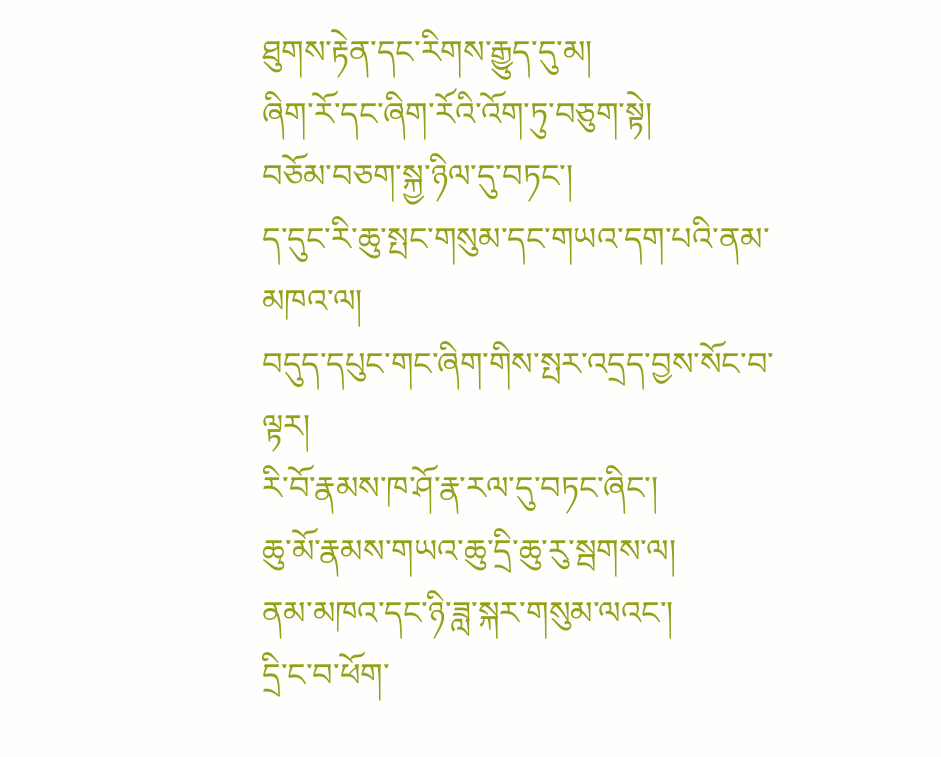ཐུགས་རྟེན་དང་རིགས་རྒྱུད་དུ་མ།
ཞིག་རོ་དང་ཞིག་རོའི་འོག་ཏུ་བཅུག་སྟེ།
བཅོམ་བཅག་སྐྱ་ཉིལ་དུ་བཏང་།
ད་དུང་རི་ཆུ་སྤང་གསུམ་དང་གཡའ་དག་པའི་ནམ་མཁའ་ལ།
བདུད་དཔུང་གང་ཞིག་གིས་སྤར་འདྲད་བྱས་སོང་བ་ལྟར།
རི་བོ་རྣམས་ཁ་ཤོ་རྣ་རལ་དུ་བཏང་ཞིང་།
ཆུ་མོ་རྣམས་གཡའ་ཆུ་དྲི་ཆུ་རུ་སྦགས་ལ།
ནམ་མཁའ་དང་ཉི་ཟླ་སྐར་གསུམ་ལའང་།
དྲི་ང་བ་ཕོག་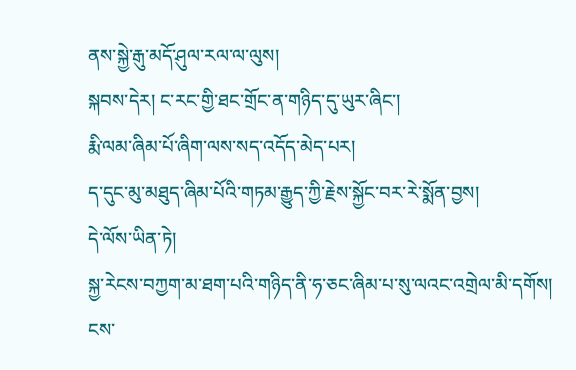ནས་སྐྱེ་རྒུ་མདོ་ཤུལ་རལ་ལ་ལུས།
སྐབས་དེར། ང་རང་གྱི་ཐང་གྲོང་ན་གཉིད་དུ་ཡུར་ཞིང་།
རྨི་ལམ་ཞིམ་པོ་ཞིག་ལས་སད་འདོད་མེད་པར།
ད་དུང་མུ་མཐུད་ཞིམ་པོའི་གཏམ་རྒྱུད་ཀྱི་རྗེས་སྐྱོང་བར་རེ་སྨོན་བྱས།
དེ་ལོས་ཡིན་ཏེ།
སྐྱ་རེངས་བཀྱག་མ་ཐག་པའི་གཉིད་ནི་ཧ་ཅང་ཞིམ་པ་སུ་ལའང་འགྲེལ་མི་དགོས།
ངས་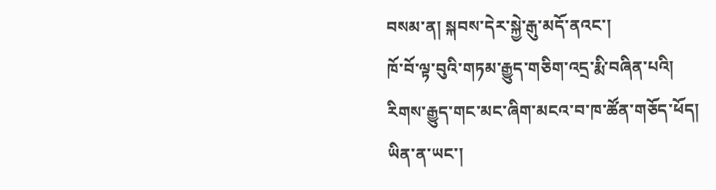བསམ་ན། སྐབས་དེར་སྐྱེ་རྒུ་མདོ་ནའང་།
ཁོ་བོ་ལྟ་བུའི་གཏམ་རྒྱུད་གཅིག་འདྲ་རྨི་བཞིན་པའི།
རིགས་རྒྱུད་གང་མང་ཞིག་མངའ་བ་ཁ་ཚོན་གཅོད་ཕོད།
ཡིན་ན་ཡང་།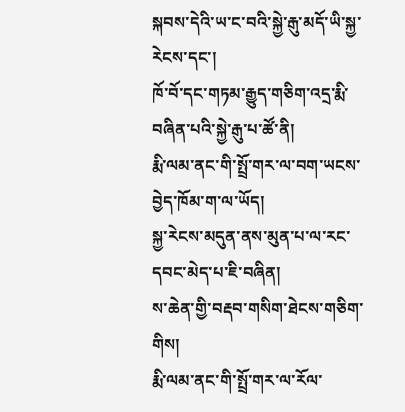སྐབས་དེའི་ཡ་ང་བའི་སྐྱེ་རྒུ་མདོ་ཡི་སྐྱ་རེངས་དང་།
ཁོ་བོ་དང་གཏམ་རྒྱུད་གཅིག་འདྲ་རྨི་བཞིན་པའི་སྐྱེ་རྒུ་པ་ཚོ་ནི།
རྨི་ལམ་ནང་གི་སྤྲོ་གར་ལ་བག་ཡངས་བྱེད་ཁོམ་ག་ལ་ཡོད།
སྐྱ་རེངས་མདུན་ནས་མུན་པ་ལ་རང་དབང་མེད་པ་ཇི་བཞིན།
ས་ཆེན་གྱི་བརྡབ་གསིག་ཐེངས་གཅིག་གིས།
རྨི་ལམ་ནང་གི་སྤྲོ་གར་ལ་རོལ་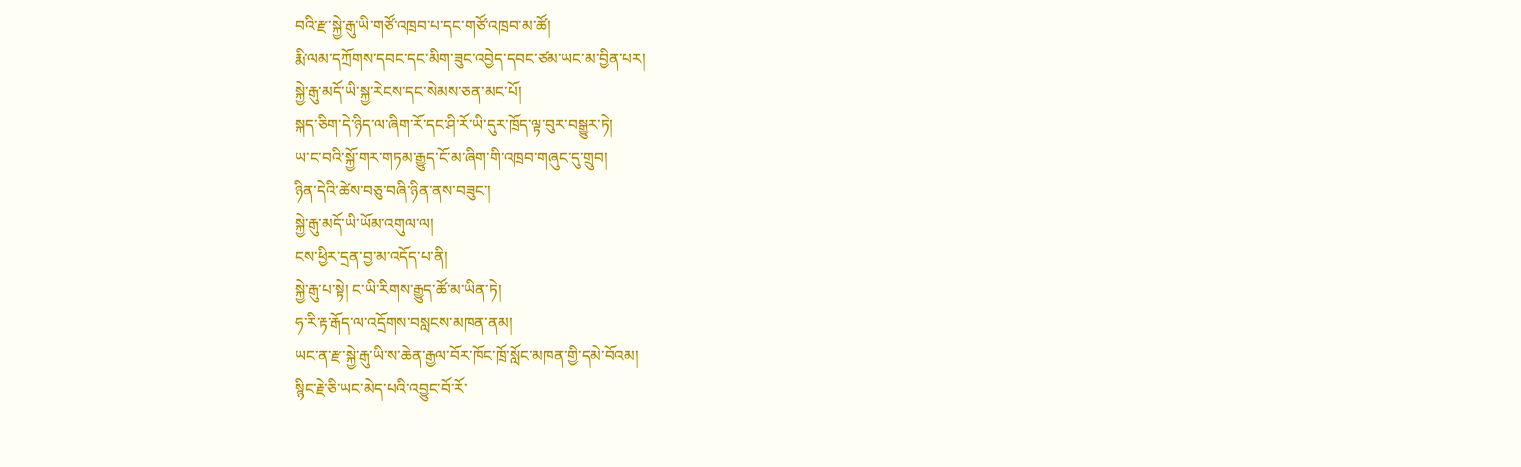བའི་རྫ་སྐྱེ་རྒུ་ཡི་གཙོ་འཁྲབ་པ་དང་གཙོ་འཁྲབ་མ་ཚོ།
རྨི་ལམ་དཀྲོགས་དབང་དང་མིག་ཟུང་འབྱེད་དབང་ཙམ་ཡང་མ་བྱིན་པར།
སྐྱེ་རྒུ་མདོ་ཡི་སྐྱ་རེངས་དང་སེམས་ཅན་མང་པོ།
སྐད་ཅིག་དེ་ཉིད་ལ་ཞིག་རོ་དང་ཤི་རོ་ཡི་དུར་ཁྲོད་ལྟ་བུར་བསྒྱུར་ཏེ།
ཡ་ང་བའི་སྐྱོ་གར་གཏམ་རྒྱུད་ངོ་མ་ཞིག་གི་འཁྲབ་གཞུང་དུ་གྲུབ།
ཉིན་དེའི་ཚེས་བཅུ་བཞི་ཉིན་ནས་བཟུང་།
སྐྱེ་རྒུ་མདོ་ཡི་ཡོམ་འགུལ་ལ།
ངས་ཕྱིར་དྲན་བྱ་མ་འདོད་པ་ནི།
སྐྱེ་རྒུ་པ་སྟེ། ང་ཡི་རིགས་རྒྱུད་ཚོ་མ་ཡིན་ཏེ།
ཧ་རི་རྟ་རྒོད་ལ་འདྲོགས་བསླངས་མཁན་ནམ།
ཡང་ན་རྫ་སྐྱེ་རྒུ་ཡི་ས་ཆེན་རྒྱལ་བོར་ཁོང་ཁྲོ་སློང་མཁན་གྱི་དམེ་བོའམ།
སྙིང་རྗེ་ཅི་ཡང་མེད་པའི་འབྱུང་བོ་རོ་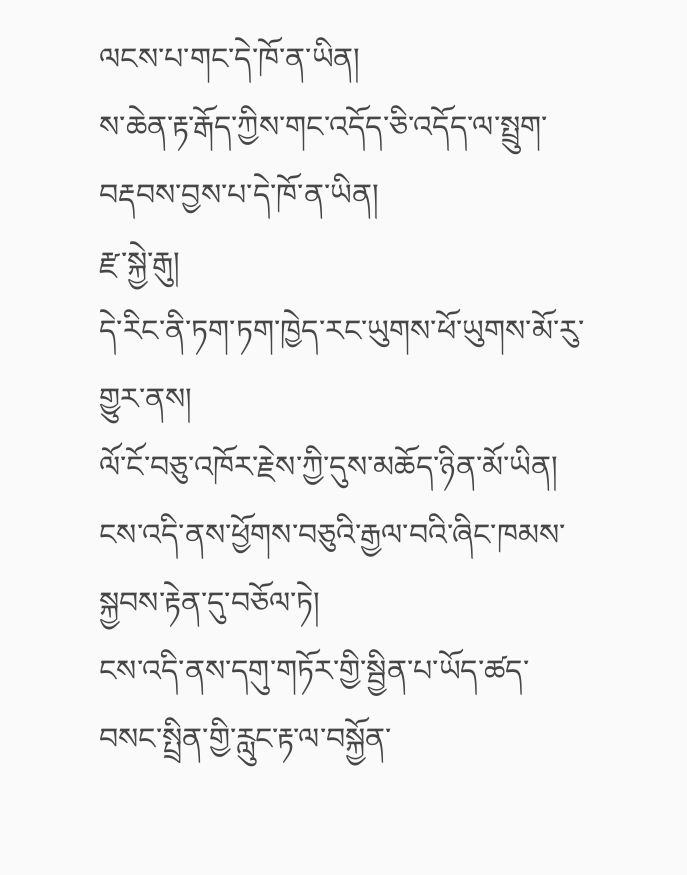ལངས་པ་གང་དེ་ཁོ་ན་ཡིན།
ས་ཆེན་རྟ་རྒོད་ཀྱིས་གང་འདོད་ཅི་འདོད་ལ་སྤྲུག་བརྡབས་བྱས་པ་དེ་ཁོ་ན་ཡིན།
རྫ་སྐྱེ་རྒུ།
དེ་རིང་ནི་ཏག་ཏག་ཁྱེད་རང་ཡུགས་ཕོ་ཡུགས་མོ་རུ་གྱུར་ནས།
ལོ་ངོ་བཅུ་འཁོར་རྗེས་ཀྱི་དུས་མཆོད་ཉིན་མོ་ཡིན།
ངས་འདི་ནས་ཕྱོགས་བཅུའི་རྒྱལ་བའི་ཞིང་ཁམས་སྐྱབས་རྟེན་དུ་བཅོལ་ཏེ།
ངས་འདི་ནས་དགུ་གཏོར་གྱི་སྦྱིན་པ་ཡོད་ཚད་བསང་སྤྲིན་གྱི་རླུང་རྟ་ལ་བསྐྱོན་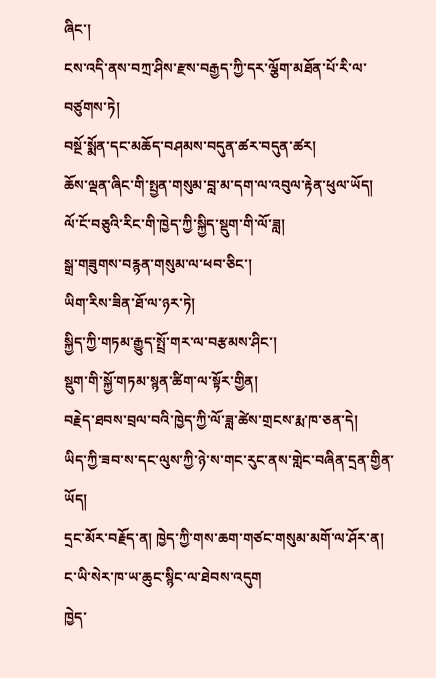ཞིང་།
ངས་འདི་ནས་བཀྲ་ཤིས་རྫས་བརྒྱད་ཀྱི་དར་ལྕོག་མཐོན་པོ་རི་ལ་བཙུགས་ཏེ།
བསྔོ་སྨོན་དང་མཆོད་བཤམས་བདུན་ཚར་བདུན་ཚར།
ཆོས་ལྡན་ཞིང་གི་སྤྱན་གསུམ་བླ་མ་དག་ལ་འབུལ་རྟེན་ཕུལ་ཡོད།
ལོ་ངོ་བཅུའི་རིང་གི་ཁྱེད་ཀྱི་སྐྱིད་སྡུག་གི་ལོ་ཟླ།
སྒྲ་གཟུགས་བརྙན་གསུམ་ལ་ཕབ་ཅིང་།
ཡིག་རིས་ཟིན་ཐོ་ལ་ཉར་ཏེ།
སྐྱིད་ཀྱི་གཏམ་རྒྱུད་སྤྲོ་གར་ལ་བརྩམས་ཤིང་།
སྡུག་གི་སྐྱོ་གཏམ་སྙན་ཚིག་ལ་སྟོར་གྱིན།
བརྗེད་ཐབས་བྲལ་བའི་ཁྱེད་ཀྱི་ལོ་ཟླ་ཚེས་གྲངས་རྨ་ཁ་ཅན་དེ།
ཡིད་ཀྱི་ཟབ་ས་དང་ལུས་ཀྱི་ཉེ་ས་གང་རུང་ནས་གླེང་བཞིན་དྲན་གྱིན་ཡོད།
དྲང་མོར་བརྗོད་ན། ཁྱེད་ཀྱི་གས་ཆག་གཙང་གསུམ་མགོ་ལ་ཤོར་ན།
ང་ཡི་སེར་ཁ་ཡ་ཆུང་སྙིང་ལ་ཐེབས་འདུག
ཁྱེད་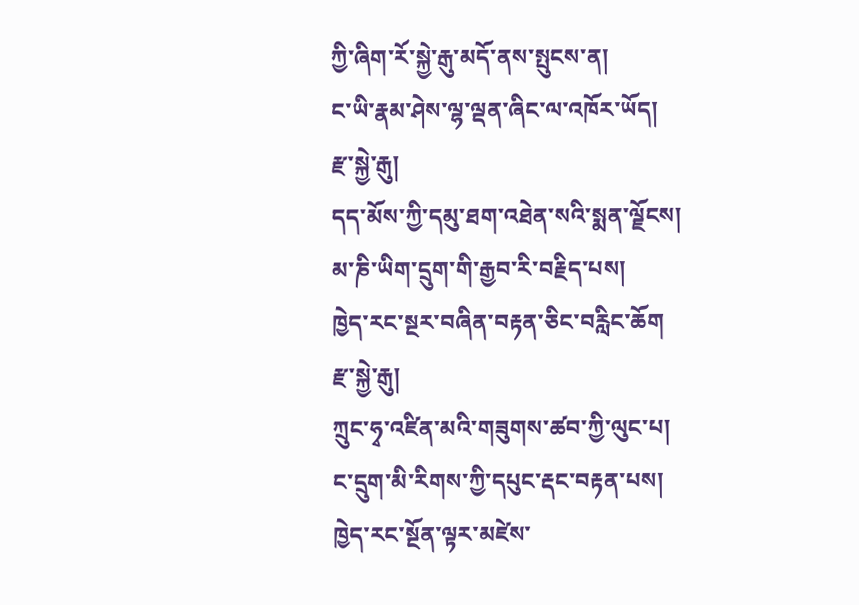ཀྱི་ཞིག་རོ་སྐྱེ་རྒུ་མདོ་ནས་སྤུངས་ན།
ང་ཡི་རྣམ་ཤེས་ལྷ་ལྡན་ཞིང་ལ་འཁོར་ཡོད།
རྫ་སྐྱེ་རྒུ།
དད་མོས་ཀྱི་དམུ་ཐག་འཐེན་སའི་སྨན་ལྗོངས།
མ་ཎི་ཡིག་དྲུག་གི་རྒྱབ་རི་བརྗིད་པས།
ཁྱེད་རང་སྔར་བཞིན་བརྟན་ཅིང་བརླིང་ཆོག
རྫ་སྐྱེ་རྒུ།
ཀྲུང་ཧྭ་འཛིན་མའི་གཟུགས་ཚབ་ཀྱི་ལུང་པ།
ང་དྲུག་མི་རིགས་ཀྱི་དཔུང་རྡང་བརྟན་པས།
ཁྱེད་རང་སྔོན་ལྟར་མཛེས་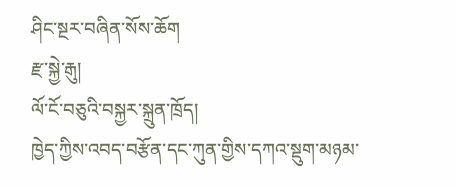ཤིང་སྔར་བཞིན་སོས་ཆོག
རྫ་སྐྱེ་རྒུ།
ལོ་ངོ་བཅུའི་བསྐྱར་སྐྲུན་ཁྲོད།
ཁྱེད་ཀྱིས་འབད་བརྩོན་དང་ཀུན་གྱིས་དཀའ་སྡུག་མཉམ་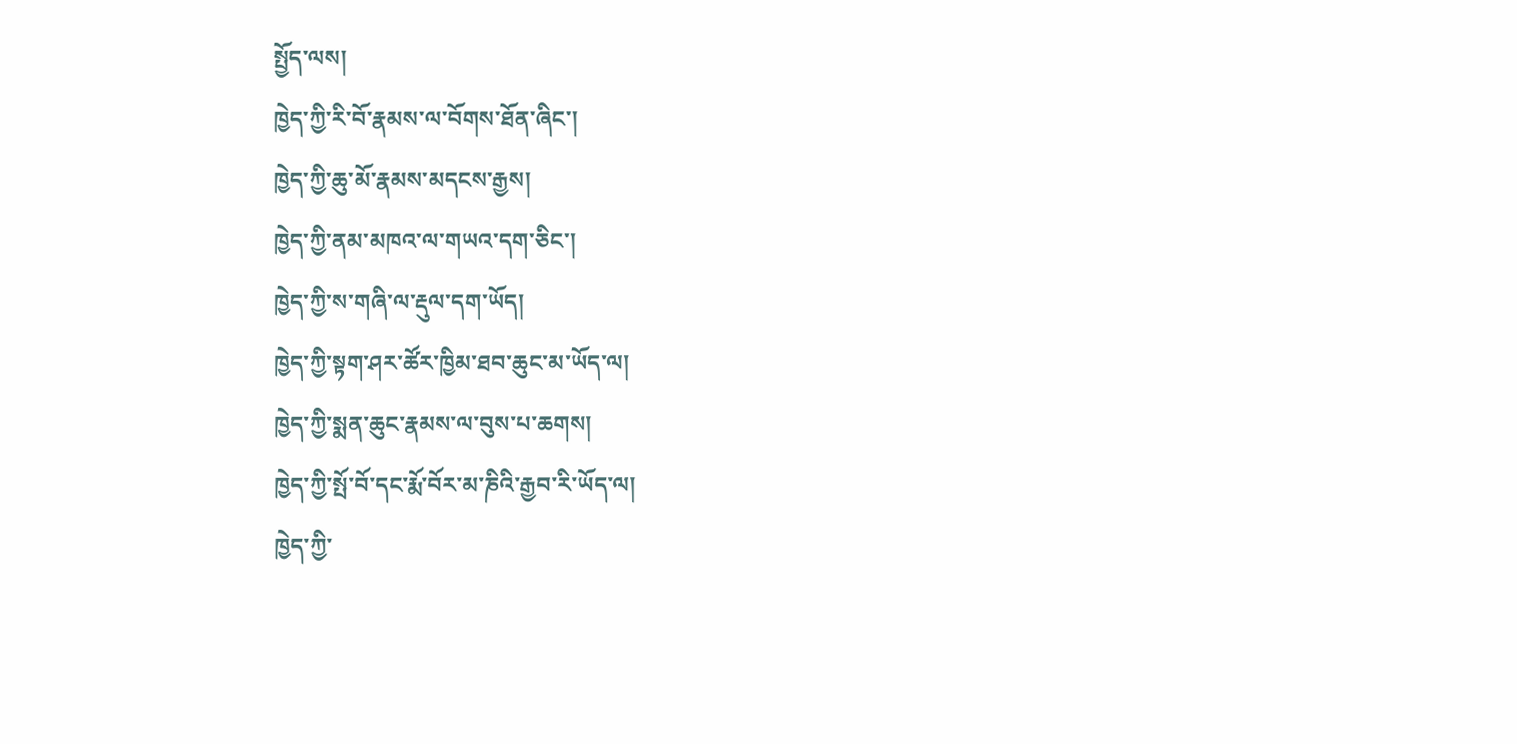སྤྱོད་ལས།
ཁྱེད་ཀྱི་རི་བོ་རྣམས་ལ་བོགས་ཐོན་ཞིང་།
ཁྱེད་ཀྱི་ཆུ་མོ་རྣམས་མདངས་རྒྱས།
ཁྱེད་ཀྱི་ནམ་མཁའ་ལ་གཡའ་དག་ཅིང་།
ཁྱེད་ཀྱི་ས་གཞི་ལ་རྡུལ་དག་ཡོད།
ཁྱེད་ཀྱི་སྟག་ཤར་ཚོར་ཁྱིམ་ཐབ་ཆུང་མ་ཡོད་ལ།
ཁྱེད་ཀྱི་སྨན་ཆུང་རྣམས་ལ་བུས་པ་ཆགས།
ཁྱེད་ཀྱི་སྤོ་བོ་དང་རྨོ་བོར་མ་ཎིའི་རྒྱབ་རི་ཡོད་ལ།
ཁྱེད་ཀྱི་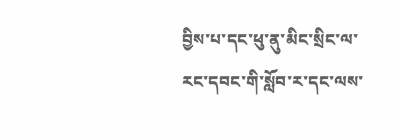བྱིས་པ་དང་ཕུ་ནུ་མིང་སྲིང་ལ་རང་དབང་གི་སློབ་ར་དང་ལས་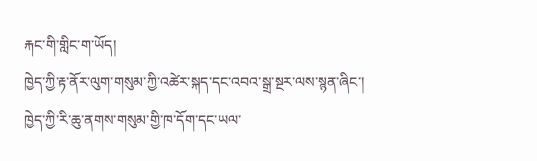རྐང་གི་གླིང་ག་ཡོད།
ཁྱེད་ཀྱི་རྟ་ནོར་ལུག་གསུམ་ཀྱི་འཚེར་སྐད་དང་འབའ་སྒྲ་སྔར་ལས་སྙན་ཞིང་།
ཁྱེད་ཀྱི་རི་ཆུ་ནགས་གསུམ་གྱི་ཁ་དོག་དང་ཡལ་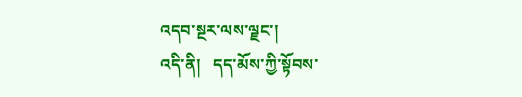འདབ་སྔར་ལས་ལྗང་།
འདི་ནི།   དད་མོས་ཀྱི་སྟོབས་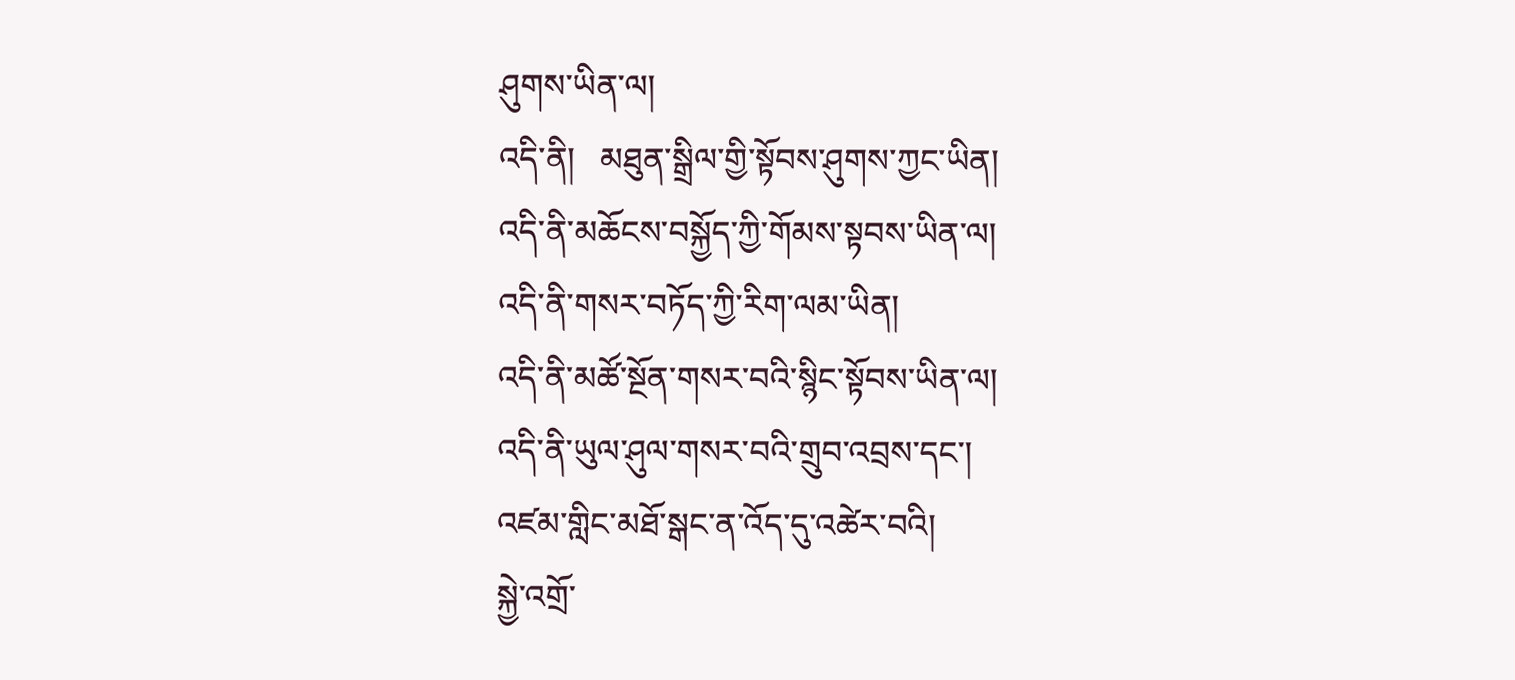ཤུགས་ཡིན་ལ།
འདི་ནི།   མཐུན་སྒྲིལ་གྱི་སྟོབས་ཤུགས་ཀྱང་ཡིན།
འདི་ནི་མཆོངས་བསྐྱོད་ཀྱི་གོམས་སྟབས་ཡིན་ལ།
འདི་ནི་གསར་བཏོད་ཀྱི་རིག་ལམ་ཡིན།
འདི་ནི་མཚོ་སྔོན་གསར་བའི་སྙིང་སྟོབས་ཡིན་ལ།
འདི་ནི་ཡུལ་ཤུལ་གསར་བའི་གྲུབ་འབྲས་དང་།
འཛམ་གླིང་མཐོ་སྒང་ན་འོད་དུ་འཚེར་བའི།
སྐྱེ་འགྲོ་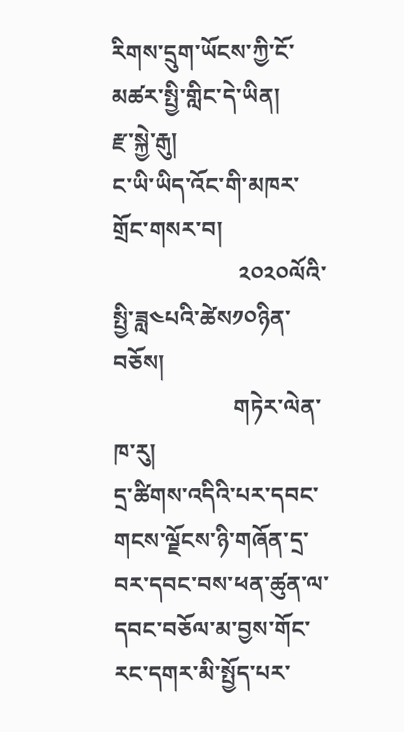རིགས་དྲུག་ཡོངས་ཀྱི་ངོ་མཚར་སྤྱི་གླིང་དེ་ཡིན།
རྫ་སྐྱེ་རྒུ།
ང་ཡི་ཡིད་འོང་གི་མཁར་གྲོང་གསར་བ།
                      ༢༠༢༠ལོའི་སྤྱི་ཟླ༤པའི་ཚེས༡༠ཉིན་བཅོས།
                     གཏེར་ལེན་ཁ་རུ།
དྲ་ཚིགས་འདིའི་པར་དབང་གངས་ལྗོངས་ཉི་གཞོན་དྲ་བར་དབང་བས་ཕན་ཚུན་ལ་དབང་བཅོལ་མ་བྱས་གོང་རང་དགར་མི་སྤྱོད་པར་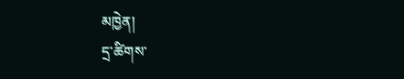མཁྱེན།
དྲ་ཚིགས་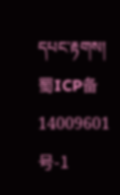དཔང་རྟགས། 蜀ICP备14009601号-1